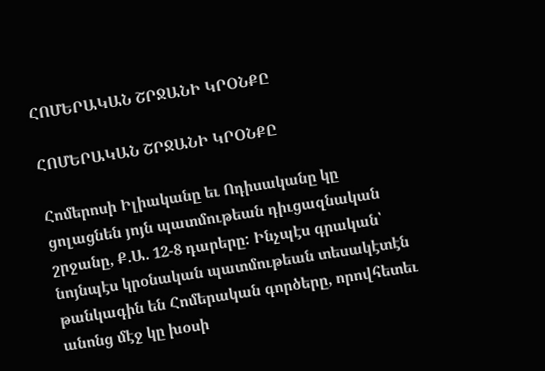ՀՈՄԵՐԱԿԱՆ ՇՐՋԱՆԻ ԿՐՕՆՔԸ

ՀՈՄԵՐԱԿԱՆ ՇՐՋԱՆԻ ԿՐՕՆՔԸ

Հոմերոսի Իլիականը եւ Ոդիսականը կը ցոլացնեն յոյն պատմութեան դիւցազնական շրջանը, Ք.Ա. 12-8 դարերը: Ինչպէս գրական՝ նոյնպէս կրօնական պատմութեան տեսակէտէն թանկագին են Հոմերական գործերը, որովհետեւ անոնց մէջ կը խօսի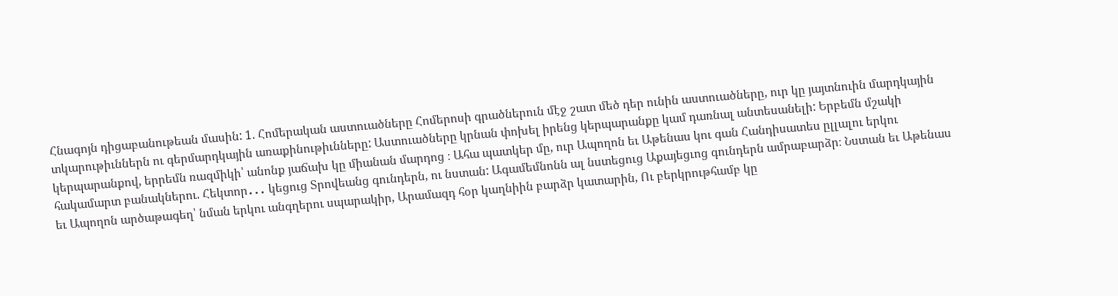Հնագոյն դիցաբանութեան մասին: 1. Հոմերական աստուածները Հոմերոսի գրածներուն մէջ շատ մեծ դեր ունին աստուածները, ուր կը յայտնուին մարդկային տկարութիւններն ու գերմարդկային առաքինութիւնները: Աստուածները կրնան փոխել իրենց կերպարանքը կամ դառնալ անտեսանելի: Երբեմն մշակի կերպարանքով, երրեմն ռազմիկի՝ անոնք յաճախ կը միանան մարդոց ։ Ահա պատկեր մը, ուր Ապողոն եւ Աթենաս կու գան Հանդիսատես ըլլալու երկու հակամարտ բանակներու. Հեկտոր․․․ կեցուց Տրովեանց գունդերն, ու նստան: Ագամեմնոնն ալ նստեցուց Աքայեցւոց գունդերն ամրաբարձր։ Նստան եւ Աթենաս եւ Ապողոն արծաթագեղ՝ նման երկու անգղերու սպարակիր, Արամազդ հօր կաղնիին բարձր կատարին, Ու բերկրութհամբ կը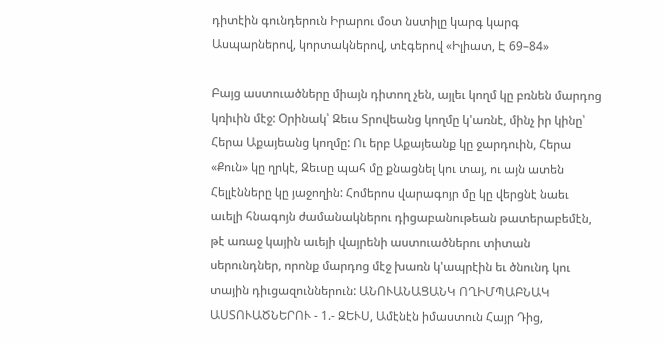դիտէին գունդերուն Իրարու մօտ նստիլը կարգ կարգ Ասպարներով, կորտակներով, տէգերով «Իլիատ, Է 69–84»

Բայց աստուածները միայն դիտող չեն, այլեւ կողմ կը բռնեն մարդոց կռիւին մէջ: Օրինակ՝ Զեւս Տրովեանց կողմը կ'առնէ, մինչ իր կինը՝ Հերա Աքայեանց կողմը: Ու երբ Աքայեանք կը ջարդուին, Հերա «Քուն» կը ղրկէ, Զեւսը պահ մը քնացնել կու տայ, ու այն ատեն Հելլէնները կը յաջողին: Հոմերոս վարագոյր մը կը վերցնէ նաեւ աւելի հնագոյն ժամանակներու դիցաբանութեան թատերաբեմէն, թէ առաջ կային աւեյի վայրենի աստուածներու տիտան սերունդներ, որոնք մարդոց մէջ խառն կ'ապրէին եւ ծնունդ կու տային դիւցազուններուն: ԱՆՈՒԱՆԱՑԱՆԿ ՈՂԻՄՊԱԲՆԱԿ ԱՍՏՈՒԱԾՆԵՐՈՒ - 1.- ԶԵՒՍ, Ամէնէն իմաստուն Հայր Դից,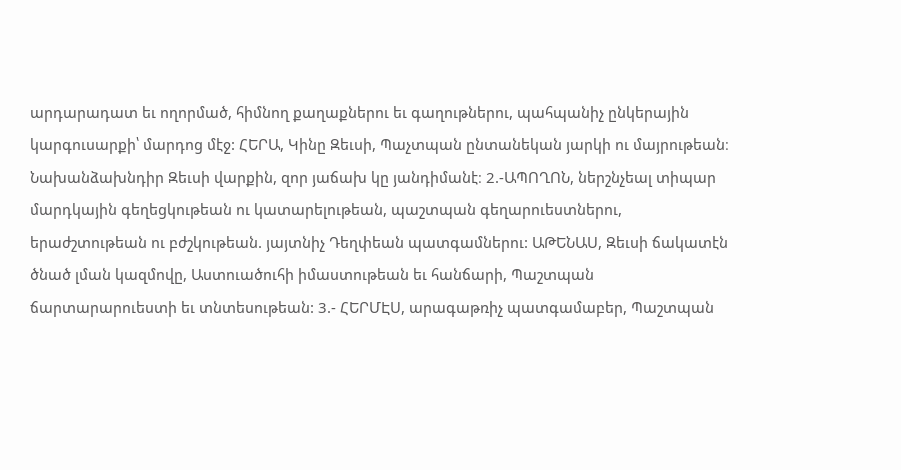արդարադատ եւ ողորմած, հիմնող քաղաքներու եւ գաղութներու, պահպանիչ ընկերային կարգուսարքի՝ մարդոց մէջ: ՀԵՐԱ, Կինը Զեւսի, Պաչտպան ընտանեկան յարկի ու մայրութեան։ Նախանձախնդիր Զեւսի վարքին, զոր յաճախ կը յանդիմանէ։ 2.-ԱՊՈՂՈՆ, ներշնչեալ տիպար մարդկային գեղեցկութեան ու կատարելութեան, պաշտպան գեղարուեստներու, երաժշտութեան ու բժշկութեան. յայտնիչ Դեղփեան պատգամներու: ԱԹԵՆԱՍ, Զեւսի ճակատէն ծնած լման կազմովը, Աստուածուհի իմաստութեան եւ հանճարի, Պաշտպան ճարտարարուեստի եւ տնտեսութեան: 3.- ՀԵՐՄԷՍ, արագաթռիչ պատգամաբեր, Պաշտպան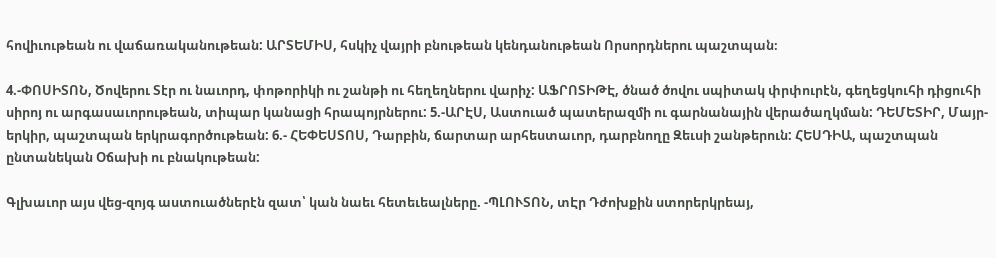հովիւութեան ու վաճառականութեան: ԱՐՏԵՄԻՍ, հսկիչ վայրի բնութեան կենդանութեան Որսորդներու պաշտպան։

4.-ՓՈՍԻՏՈՆ, Ծովերու Տէր ու նաւորդ, փոթորիկի ու շանթի ու հեղեղներու վարիչ: ԱՖՐՈՏԻԹԷ, ծնած ծովու սպիտակ փրփուրէն, գեղեցկուհի դիցուհի սիրոյ ու արգասաւորութեան, տիպար կանացի հրապոյրներու: 5.-ԱՐԷՍ, Աստուած պատերազմի ու գարնանային վերածաղկման: ԴԵՄԵՏԻՐ, Մայր-երկիր, պաշտպան երկրագործութեան: 6.- ՀԵՓԵՍՏՈՍ, Դարբին, ճարտար արհեստաւոր, դարբնողը Զեւսի շանթերուն: ՀԵՍԴԻԱ, պաշտպան ընտանեկան Օճախի ու բնակութեան:

Գլխաւոր այս վեց-զոյգ աստուածներէն զատ՝ կան նաեւ հետեւեալները. -ՊԼՈՒՏՈՆ, տԷր Դժոխքին ստորերկրեայ,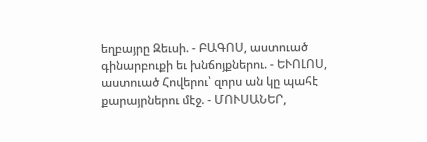եղբայրը Զեւսի. - ԲԱԳՈՍ, աստուած գինարբուքի եւ խնճոյքներու. - ԵՒՈԼՈՍ, աստուած Հովերու՝ զորս ան կը պահէ քարայրներու մէջ. - ՄՈՒՍԱՆԵՐ,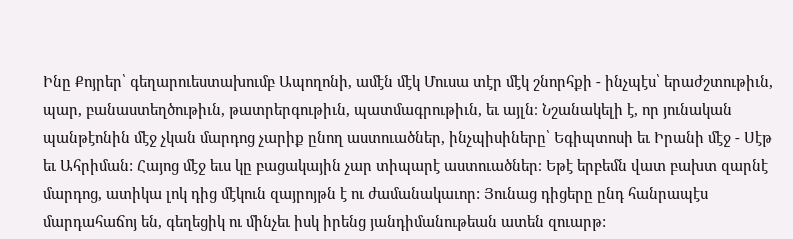Ինը Քոյրեր՝ գեղարուեստախումբ Ապողոնի, ամէն մէկ Մուսա տէր մէկ շնորհքի - ինչպէս՝ երաժշտութիւն, պար, բանաստեղծութիւն, թատրերգութիւն, պատմագրութիւն, եւ այլն։ Նշանակելի է, որ յունական պանթէոնին մէջ չկան մարդոց չարիք ընող աստուածներ, ինչպիսիները՝ Եգիպտոսի եւ Իրանի մէջ - Սէթ եւ Ահրիման: Հայոց մէջ եւս կը բացակային չար տիպարէ աստուածներ։ Եթէ երբեմն վատ բախտ զարնէ մարդոց, ատիկա լոկ դից մէկուն զայրոյթն է ու ժամանակաւոր: Յունաց դիցերը ընդ հանրապէս մարդահաճոյ են, գեղեցիկ ու մինչեւ իսկ իրենց յանդիմանութեան ատեն զուարթ: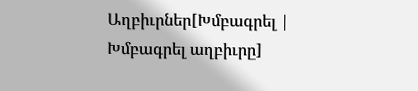Աղբիւրներ[Խմբագրել | Խմբագրել աղբիւրը]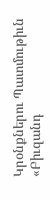Կրօնքներու Պատմութիւն «Բիւզանդ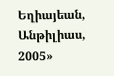Եղիայեան, Անթիլիաս, 2005»